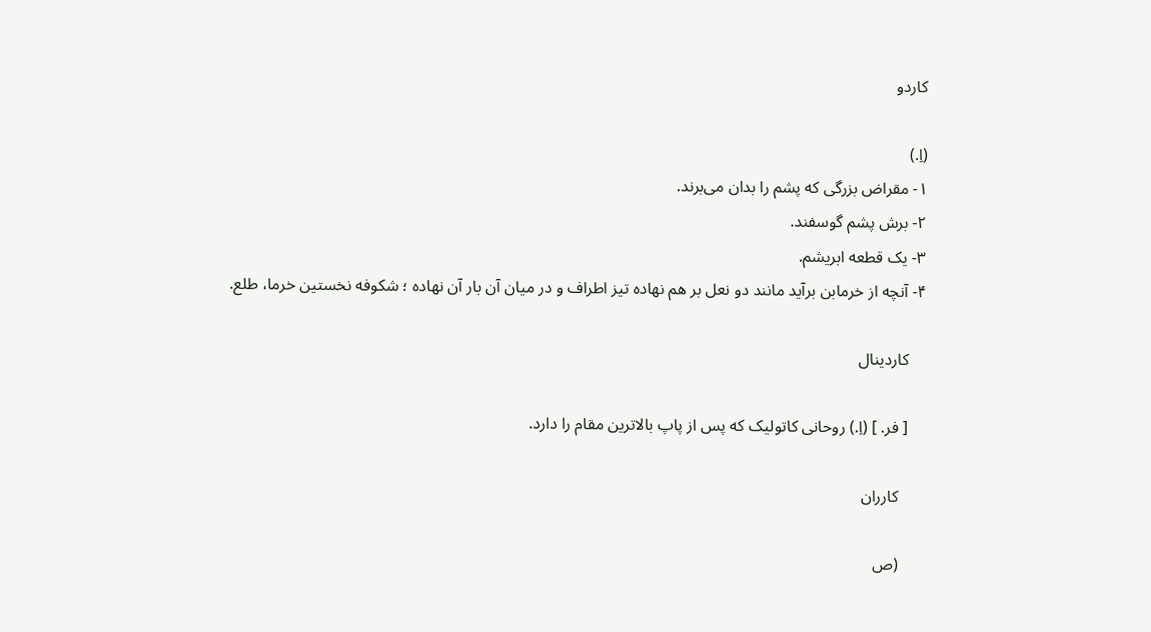کاردو

(اِ.)
۱- مقراض بزرگی که پشم را بدان می‌برند.
۲- برش پشم گوسفند.
۳- یک قطعه ابریشم.
۴- آنچه از خرمابن برآید مانند دو نعل بر هم نهاده تیز اطراف و در میان آن بار آن نهاده ؛ شکوفه نخستین خرما، طلع.

    کاردینال

    [ فر. ] (اِ.) روحانی کاتولیک که پس از پاپ بالاترین مقام را دارد.

      کارران

      (ص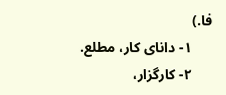فا.)
      ۱- دانای کار، مطلع.
      ۲- کارگزار،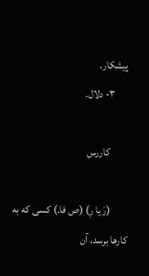پیشکار.
      ۳- دلال.

        کاررس

        (رَ یا رِ) (ص فا.) کسی که به کارها برسد، آن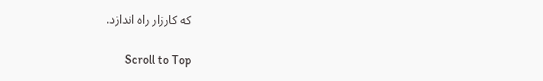که کارزار راه اندازد.

          Scroll to Top